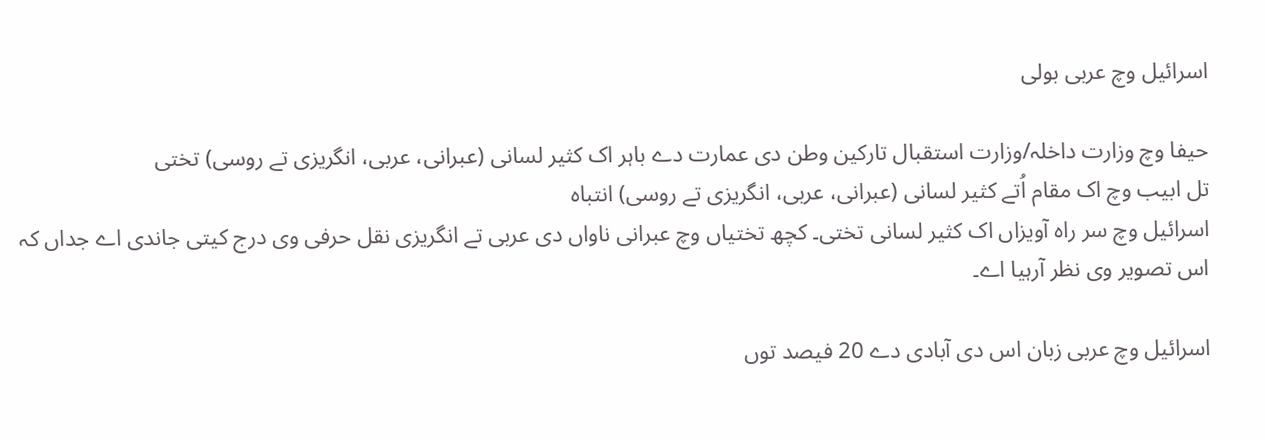اسرائیل وچ عربی بولی

حیفا وچ وزارت داخلہ/وزارت استقبال تارکین وطن دی عمارت دے باہر اک کثیر لسانی (عبرانی، عربی، انگریزی تے روسی) تختی
تل ابیب وچ اک مقام اُتے کثیر لسانی (عبرانی، عربی، انگریزی تے روسی) انتباہ
اسرائیل وچ سر راہ آویزاں اک کثیر لسانی تختی۔ کچھ تختیاں وچ عبرانی ناواں دی عربی تے انگریزی نقل حرفی وی درج کيتی جاندی اے جداں کہ اس تصویر وی نظر آرہیا اے۔

اسرائیل وچ عربی زبان اس دی آبادی دے 20 فیصد توں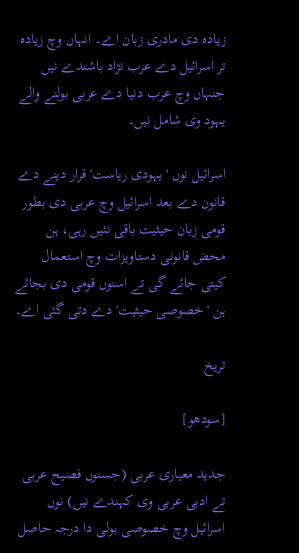زیادہ دی مادری زبان اے۔ انہاں وچ زیادہ تر اسرائیل دے عرب نژاد باشندے نيں جنہاں وچ عرب دنیا دے عربی بولنے والے یہود وی شامل نيں۔

اسرائیل نوں 'یہودی ریاست' قرار دینے دے قانون دے بعد اسرائیل وچ عربی دی بطور قومی زبان حیثیت باقی نئيں رہی، ہن محض قانونی دستاویزات وچ استعمال کيتی جائے گی تے اسنوں قومی دی بجائے ہن 'خصوصی حیثیت' دے دتی گئی اے۔

تریخ

[سودھو]

جدید معیاری عربی (جسنوں فصیح عربی تے ادبی عربی وی کہندے نيں) نوں اسرائیل وچ خصوصی بولی دا درجہ حاصل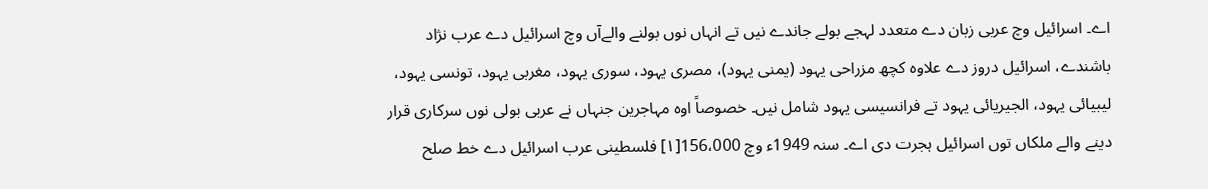اے۔ اسرائیل وچ عربی زبان دے متعدد لہجے بولے جاندے نيں تے انہاں نوں بولنے والےآں وچ اسرائیل دے عرب نژاد باشندے، اسرائیل دروز دے علاوہ کچھ مزراحی یہود (یمنی یہود)، مصری یہود، سوری یہود، مغربی یہود، تونسی یہود، لیبیائی یہود، الجیریائی یہود تے فرانسیسی یہود شامل نيں۔ خصوصاً اوہ مہاجرین جنہاں نے عربی بولی نوں سرکاری قرار دینے والے ملکاں توں اسرائیل ہجرت دی اے۔ سنہ 1949ء وچ 156،000[۱] فلسطینی عرب اسرائیل دے خط صلح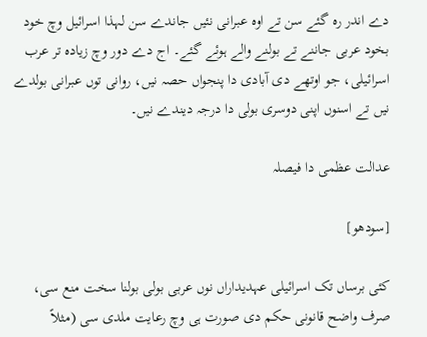دے اندر رہ گئے سن تے اوہ عبرانی نئيں جاندے سن لہذا اسرائیل وچ خود بخود عربی جاننے تے بولنے والے ہوئے گئے۔ اج دے دور وچ زیادہ تر عرب اسرائیلی، جو اوتھے دی آبادی دا پنجواں حصہ نيں، روانی توں عبرانی بولدے نيں تے اسنوں اپنی دوسری بولی دا درجہ دیندے نيں۔

عدالت عظمی دا فیصلہ

[سودھو]

کئی برساں تک اسرائیلی عہدیداراں نوں عربی بولی بولنا سخت منع سی، صرف واضح قانونی حکم دی صورت ہی وچ رعایت ملدی سی (مثلاً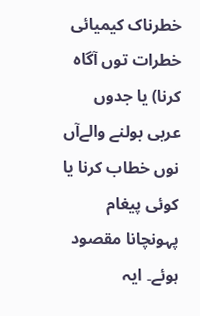خطرناک کیمیائی خطرات توں آگاہ کرنا) یا جدوں عربی بولنے والےآں نوں خطاب کرنا یا کوئی پیغام پہونچانا مقصود ہوئے۔ ایہ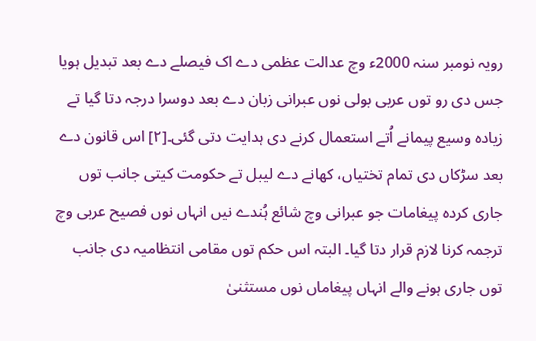رویہ نومبر سنہ 2000ء وچ عدالت عظمی دے اک فیصلے دے بعد تبدیل ہويا جس دی رو توں عربی بولی نوں عبرانی زبان دے بعد دوسرا درجہ دتا گیا تے زیادہ وسیع پیمانے اُتے استعمال کرنے دی ہدایت دتی گئی۔[۲] اس قانون دے بعد سڑکاں دی تمام تختیاں، کھانے دے لیبل تے حکومت کیتی جانب توں جاری کردہ پیغامات جو عبرانی وچ شائع ہُندے نيں انہاں نوں فصیح عربی وچ ترجمہ کرنا لازم قرار دتا گیا۔ البتہ اس حکم توں مقامی انتظامیہ دی جانب توں جاری ہونے والے انہاں پیغاماں نوں مستثنیٰ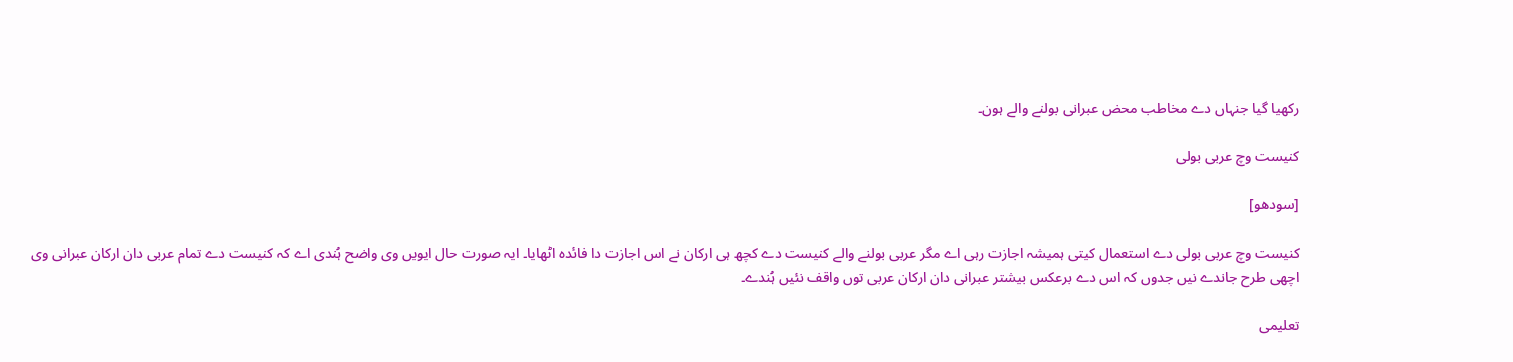رکھیا گیا جنہاں دے مخاطب محض عبرانی بولنے والے ہون۔

کنیست وچ عربی بولی

[سودھو]

کنیست وچ عربی بولی دے استعمال کیتی ہمیشہ اجازت رہی اے مگر عربی بولنے والے کنیست دے کچھ ہی ارکان نے اس اجازت دا فائدہ اٹھایا۔ ایہ صورت حال ایويں وی واضح ہُندی اے کہ کنیست دے تمام عربی دان ارکان عبرانی وی اچھی طرح جاندے نيں جدوں کہ اس دے برعکس بیشتر عبرانی دان ارکان عربی توں واقف نئيں ہُندے۔

تعلیمی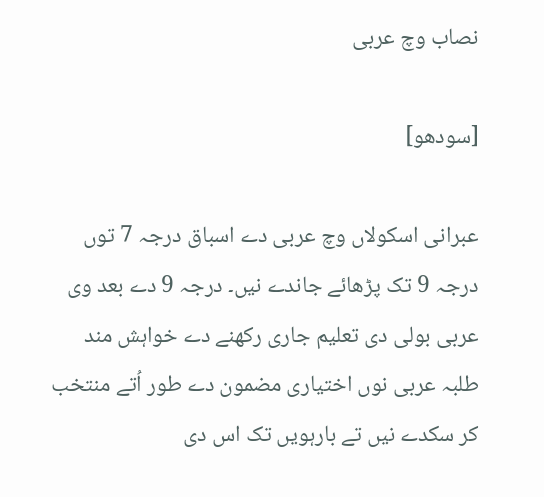نصاب وچ عربی

[سودھو]

عبرانی اسکولاں وچ عربی دے اسباق درجہ 7 توں درجہ 9 تک پڑھائے جاندے نيں۔ درجہ 9 دے بعد وی عربی بولی دی تعلیم جاری رکھنے دے خواہش مند طلبہ عربی نوں اختیاری مضمون دے طور اُتے منتخب کر سکدے نيں تے بارہويں تک اس دی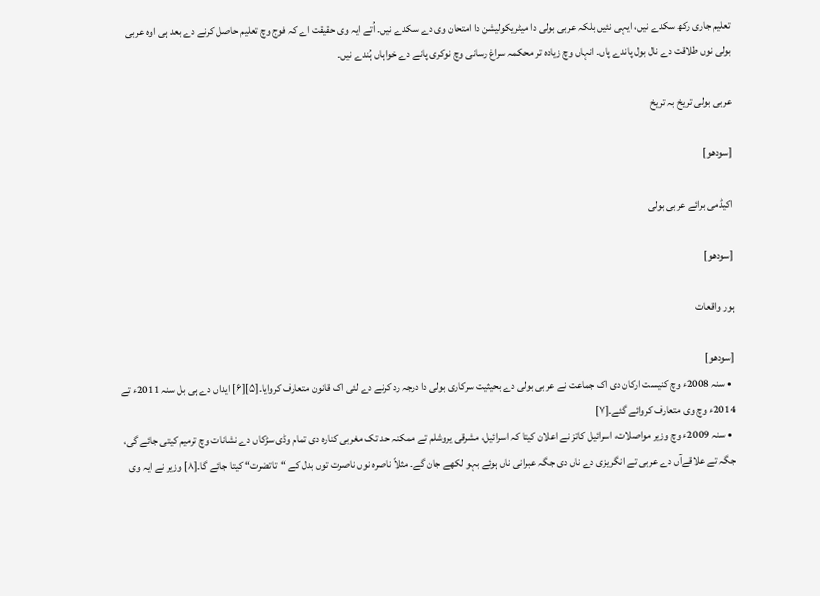تعلیم جاری رکھ سکدے نيں، ایہی نئيں بلکہ عربی بولی دا میٹریکولیشن دا امتحان وی دے سکدے نيں۔ اُتے ایہ وی حقیقت اے کہ فوج وچ تعلیم حاصل کرنے دے بعد ہی اوہ عربی بولی نوں طلاقت دے نال بول پاندے پاں۔ انہاں وچ زیادہ تر محکمہ سراغ رسانی وچ نوکری پانے دے خواہاں ہُندے نيں۔

عربی بولی تریخ بہ تریخ

[سودھو]

اکیڈمی برائے عربی بولی

[سودھو]

ہور واقعات

[سودھو]
  • سنہ 2008ء وچ کنیست ارکان دی اک جماعت نے عربی بولی دے بحیثیت سرکاری بولی دا درجہ رد کرنے دے لئی اک قانون متعارف کروایا۔[۵][۶] ایداں دے ہی بل سنہ 2011ء تے 2014ء وچ وی متعارف کروائے گئے۔[۷]
  • سنہ 2009ء وچ وزیر مواصلات، اسرائیل کاتز نے اعلان کیتا کہ اسرائیل، مشرقی یروشلم تے ممکنہ حد تک مغربی کنارہ دی تمام وڈی سڑکاں دے نشانات وچ ترمیم کيتی جائے گی، جگہ تے علاقےآں دے عربی تے انگریزی دے ناں دی جگہ عبرانی ناں ہوئے بہو لکھے جان گے۔ مثلاً ناصرہ نوں ناصرت توں بدل کے “تاتضرت“ کیتا جائے گا۔[۸] وزیر نے ایہ وی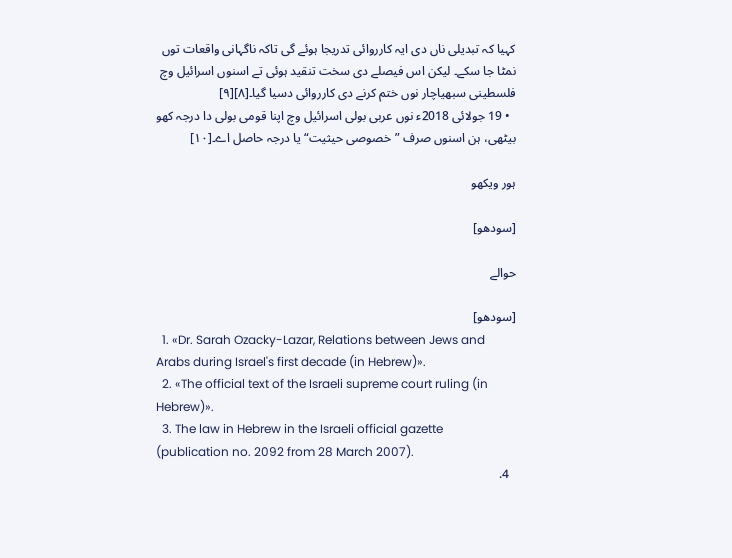کہیا کہ تبدیلی ناں دی ایہ کارروائی تدریجا ہوئے گی تاکہ ناگہانی واقعات توں نمٹا جا سکے۔ لیکن اس فیصلے دی سخت تنقید ہوئی تے اسنوں اسرائیل وچ فلسطینی سبھیاچار نوں ختم کرنے دی کارروائی دسیا گیا۔[۸][۹]
  • 19 جولائی 2018ء نوں عربی بولی اسرائیل وچ اپنا قومی بولی دا درجہ کھو بیٹھی، ہن اسنوں صرف ”خصوصی حیثیت“ یا درجہ حاصل اے۔[۱۰]

ہور ویکھو

[سودھو]

حوالے

[سودھو]
  1. «Dr. Sarah Ozacky-Lazar, Relations between Jews and Arabs during Israel's first decade (in Hebrew)».
  2. «The official text of the Israeli supreme court ruling (in Hebrew)».
  3. The law in Hebrew in the Israeli official gazette (publication no. 2092 from 28 March 2007).
  4.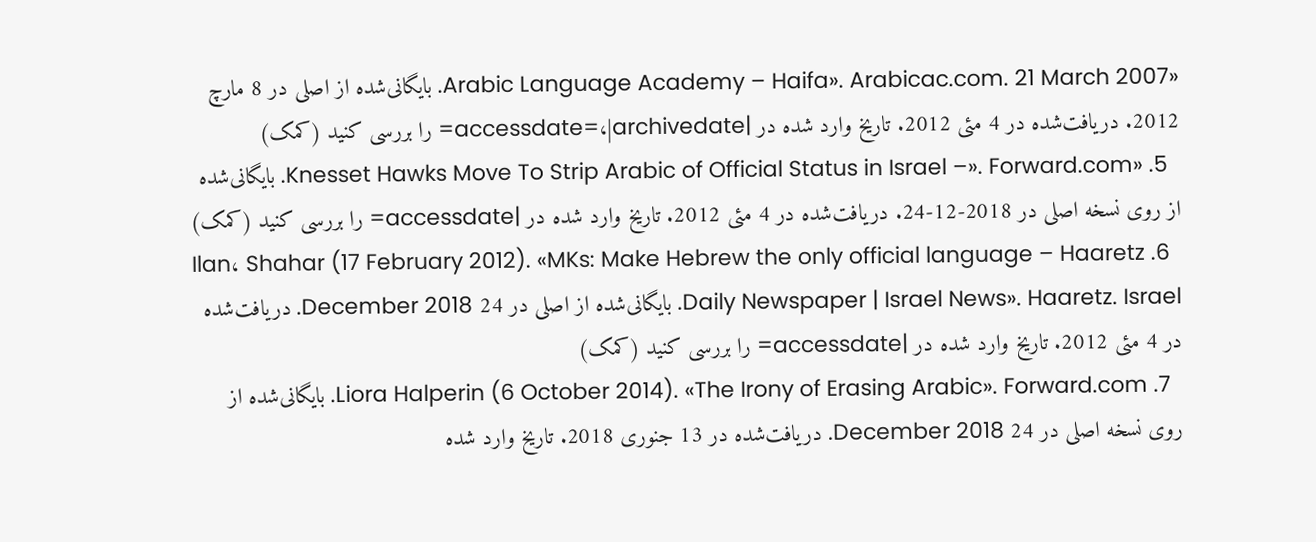«Arabic Language Academy – Haifa». Arabicac.com. 21 March 2007. بایگانی‌شده از اصلی در 8 مارچ 2012. دریافت‌شده در 4 مئی 2012. تاریخ وارد شده در |accessdate=،|archivedate= را بررسی کنید (کمک)
  5. «Knesset Hawks Move To Strip Arabic of Official Status in Israel –». Forward.com. بایگانی‌شده از روی نسخه اصلی در 2018-12-24. دریافت‌شده در 4 مئی 2012. تاریخ وارد شده در |accessdate= را بررسی کنید (کمک)
  6. Ilan، Shahar (17 February 2012). «MKs: Make Hebrew the only official language – Haaretz Daily Newspaper | Israel News». Haaretz. Israel. بایگانی‌شده از اصلی در 24 December 2018. دریافت‌شده در 4 مئی 2012. تاریخ وارد شده در |accessdate= را بررسی کنید (کمک)
  7. Liora Halperin (6 October 2014). «The Irony of Erasing Arabic». Forward.com. بایگانی‌شده از روی نسخه اصلی در 24 December 2018. دریافت‌شده در 13 جنوری 2018. تاریخ وارد شده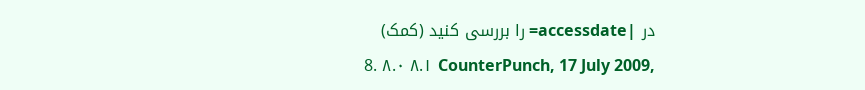در |accessdate= را بررسی کنید (کمک)
  8. ۸.۰ ۸.۱ CounterPunch, 17 July 2009,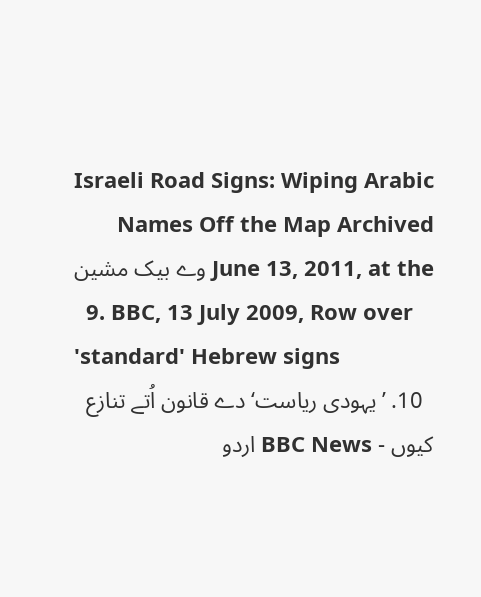Israeli Road Signs: Wiping Arabic Names Off the Map Archived June 13, 2011, at the وے بیک مشین
  9. BBC, 13 July 2009, Row over 'standard' Hebrew signs
  10. ’یہودی ریاست‘ دے قانون اُتے تنازع کیوں - BBC News اردو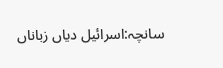سانچہ:اسرائیل دیاں زباناں